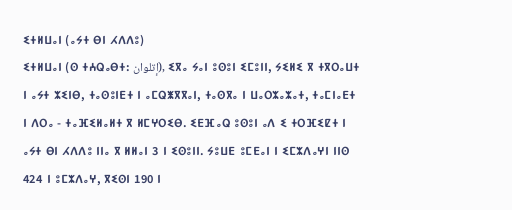ⵉⵜⵍⵡⴰⵏ (ⴰⵢⵜ ⴱⵏ ⵃⴷⴷⵓ)
ⵉⵜⵍⵡⴰⵏ (ⵙ ⵜⵄⵕⴰⴱⵜ: إتلوان), ⵉⴳⴰ ⵢⴰⵏ ⵓⵙⵓⵏ ⵉⵎⵓⵏⵏ, ⵢⵉⵍⵉ ⴳ ⵜⴳⵔⴰⵡⵜ ⵏ ⴰⵢⵜ ⵣⵉⵏⴱ, ⵜⴰⵙⵓⵏⴹⵜ ⵏ ⴰⵎⵕⵥⴳⴳⴰⵏ, ⵜⴰⵙⴳⴰ ⵏ ⵡⴰⵔⵣⴰⵣⴰⵜ, ⵜⴰⵎⵏⴰⴹⵜ ⵏ ⴷⵔⴰ - ⵜⴰⴼⵉⵍⴰⵍⵜ ⴳ ⵍⵎⵖⵔⵉⴱ. ⵉⴹⴼⴰⵕ ⵓⵙⵓⵏ ⴰⴷ ⵉ ⵜⵔⴼⵉⵇⵜ ⵏ ⴰⵢⵜ ⴱⵏ ⵃⴷⴷⵓ ⵏⵏⴰ ⴳ ⵍⵍⴰⵏ 3 ⵏ ⵉⵙⵓⵏⵏ. ⵢⵓⵡⴹ ⵓⵎⴹⴰⵏ ⵏ ⵉⵎⵣⴷⴰⵖⵏ ⵏⵏⵙ 424 ⵏ ⵓⵎⵣⴷⴰⵖ, ⴳⵉⵙⵏ 190 ⵏ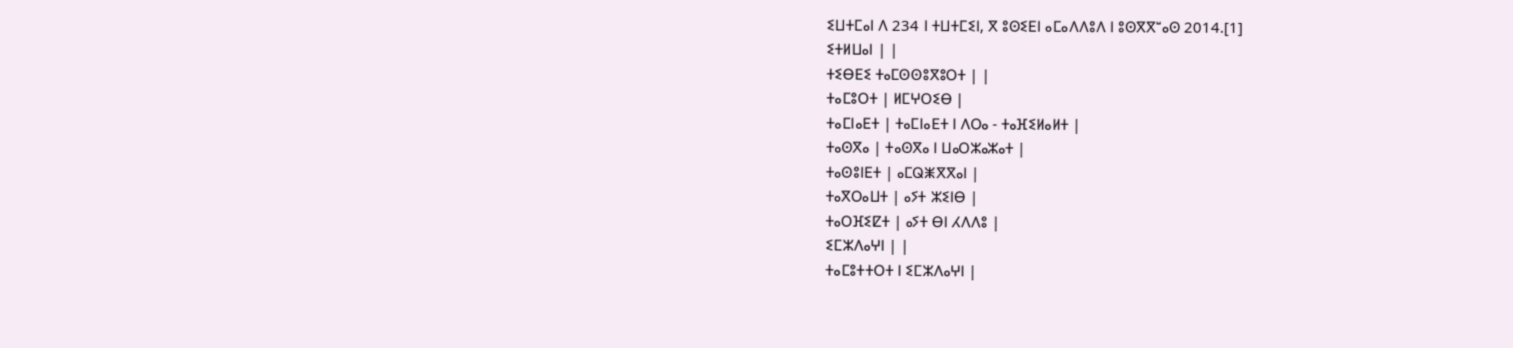ⵉⵡⵜⵎⴰⵏ ⴷ 234 ⵏ ⵜⵡⵜⵎⵉⵏ, ⴳ ⵓⵙⵉⴹⵏ ⴰⵎⴰⴷⴷⵓⴷ ⵏ ⵓⵙⴳⴳⵯⴰⵙ 2014.[1]
ⵉⵜⵍⵡⴰⵏ | |
ⵜⵉⴱⴹⵉ ⵜⴰⵎⵙⵙⵓⴳⵓⵔⵜ | |
ⵜⴰⵎⵓⵔⵜ | ⵍⵎⵖⵔⵉⴱ |
ⵜⴰⵎⵏⴰⴹⵜ | ⵜⴰⵎⵏⴰⴹⵜ ⵏ ⴷⵔⴰ - ⵜⴰⴼⵉⵍⴰⵍⵜ |
ⵜⴰⵙⴳⴰ | ⵜⴰⵙⴳⴰ ⵏ ⵡⴰⵔⵣⴰⵣⴰⵜ |
ⵜⴰⵙⵓⵏⴹⵜ | ⴰⵎⵕⵥⴳⴳⴰⵏ |
ⵜⴰⴳⵔⴰⵡⵜ | ⴰⵢⵜ ⵣⵉⵏⴱ |
ⵜⴰⵔⴼⵉⵇⵜ | ⴰⵢⵜ ⴱⵏ ⵃⴷⴷⵓ |
ⵉⵎⵣⴷⴰⵖⵏ | |
ⵜⴰⵎⵓⵜⵜⵔⵜ ⵏ ⵉⵎⵣⴷⴰⵖⵏ |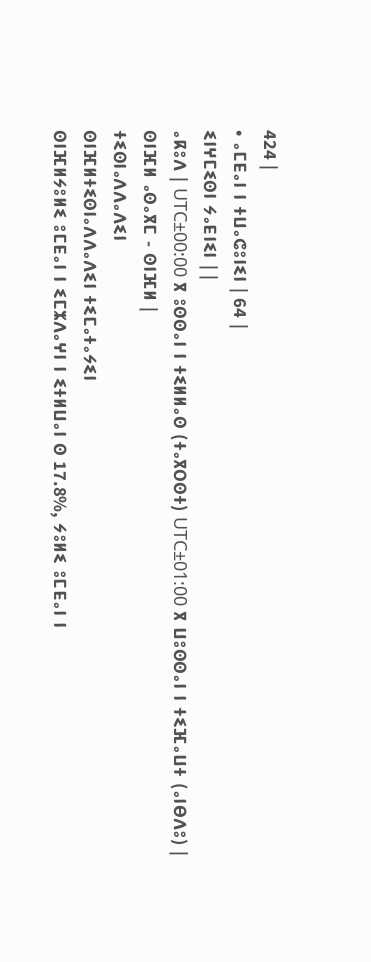424 |
• ⴰⵎⴹⴰⵏ ⵏ ⵜⵡⴰⵛⵓⵏⵉⵏ | 64 |
ⵉⵏⵖⵎⵉⵙⵏ ⵢⴰⴹⵏⵉⵏ | |
ⴰⴽⵓⴷ | UTC±00:00 ⴳ ⵓⵙⵙⴰⵏ ⵏ ⵜⵉⵍⵍⴰⵙ (ⵜⴰⴳⵔⵙⵜ) UTC±01:00 ⴳ ⵡⵓⵙⵙⴰⵏ ⵏ ⵜⵉⴼⴰⵡⵜ (ⴰⵏⴱⴷⵓ) |
ⵙⵏⴼⵍ ⴰⵙⴰⴳⵎ - ⵙⵏⴼⵍ |
ⵜⵉⵙⵏⴰⴷⴷⴰⴷⵉⵏ
ⵙⵏⴼⵍⵜⵉⵙⵏⴰⴷⴷⴰⴷⵉⵏ ⵜⵉⵎⴰⵜⴰⵢⵉⵏ
ⵙⵏⴼⵍⵢⵓⵍⵉ ⵓⵎⴹⴰⵏ ⵏ ⵉⵎⵣⴷⴰⵖⵏ ⵏ ⵉⵜⵍⵡⴰⵏ ⵙ 17.8%, ⵢⵓⵍⵉ ⵓⵎⴹⴰⵏ ⵏ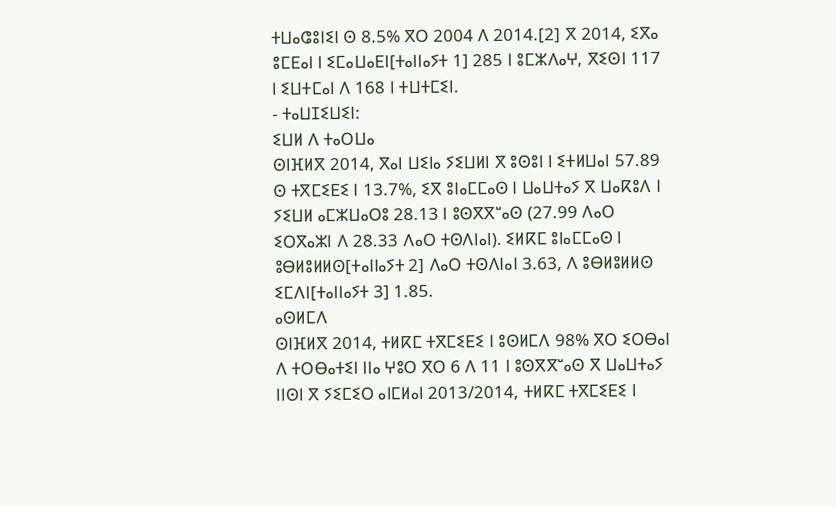ⵜⵡⴰⵛⵓⵏⵉⵏ ⵙ 8.5% ⴳⵔ 2004 ⴷ 2014.[2] ⴳ 2014, ⵉⴳⴰ ⵓⵎⴹⴰⵏ ⵏ ⵉⵎⴰⵡⴰⴹⵏ[ⵜⴰⵏⵏⴰⵢⵜ 1] 285 ⵏ ⵓⵎⵣⴷⴰⵖ, ⴳⵉⵙⵏ 117 ⵏ ⵉⵡⵜⵎⴰⵏ ⴷ 168 ⵏ ⵜⵡⵜⵎⵉⵏ.
- ⵜⴰⵡⵊⵉⵡⵉⵏ:
ⵉⵡⵍ ⴷ ⵜⴰⵔⵡⴰ
ⵙⵏⴼⵍⴳ 2014, ⴳⴰⵏ ⵡⵉⵏⴰ ⵢⵉⵡⵍⵏ ⴳ ⵓⵙⵓⵏ ⵏ ⵉⵜⵍⵡⴰⵏ 57.89 ⵙ ⵜⴳⵎⵉⴹⵉ ⵏ 13.7%, ⵉⴳ ⵓⵏⴰⵎⵎⴰⵙ ⵏ ⵡⴰⵡⵜⴰⵢ ⴳ ⵡⴰⴽⵓⴷ ⵏ ⵢⵉⵡⵍ ⴰⵎⵣⵡⴰⵔⵓ 28.13 ⵏ ⵓⵙⴳⴳⵯⴰⵙ (27.99 ⴷⴰⵔ ⵉⵔⴳⴰⵣⵏ ⴷ 28.33 ⴷⴰⵔ ⵜⵙⴷⵏⴰⵏ). ⵉⵍⴽⵎ ⵓⵏⴰⵎⵎⴰⵙ ⵏ ⵓⴱⵍⵓⵍⵍⵙ[ⵜⴰⵏⵏⴰⵢⵜ 2] ⴷⴰⵔ ⵜⵙⴷⵏⴰⵏ 3.63, ⴷ ⵓⴱⵍⵓⵍⵍⵙ ⵉⵎⴷⵏ[ⵜⴰⵏⵏⴰⵢⵜ 3] 1.85.
ⴰⵙⵍⵎⴷ
ⵙⵏⴼⵍⴳ 2014, ⵜⵍⴽⵎ ⵜⴳⵎⵉⴹⵉ ⵏ ⵓⵙⵍⵎⴷ 98% ⴳⵔ ⵉⵔⴱⴰⵏ ⴷ ⵜⵔⴱⴰⵜⵉⵏ ⵏⵏⴰ ⵖⵓⵔ ⴳⵔ 6 ⴷ 11 ⵏ ⵓⵙⴳⴳⵯⴰⵙ ⴳ ⵡⴰⵡⵜⴰⵢ ⵏⵏⵙⵏ ⴳ ⵢⵉⵎⵉⵔ ⴰⵏⵎⵍⴰⵏ 2013/2014, ⵜⵍⴽⵎ ⵜⴳⵎⵉⴹⵉ ⵏ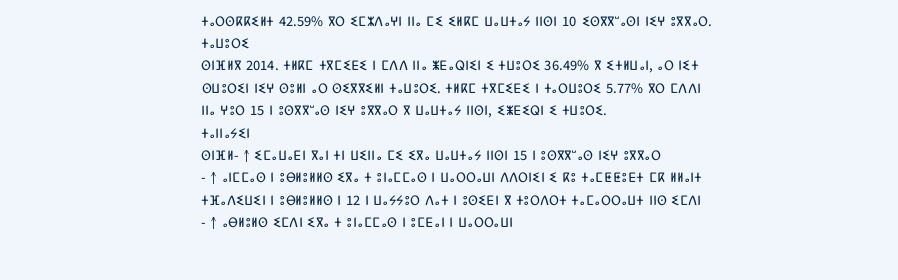ⵜⴰⵔⵙⴽⴽⵉⵍⵜ 42.59% ⴳⵔ ⵉⵎⵣⴷⴰⵖⵏ ⵏⵏⴰ ⵎⵉ ⵉⵍⴽⵎ ⵡⴰⵡⵜⴰⵢ ⵏⵏⵙⵏ 10 ⵉⵙⴳⴳⵯⴰⵙⵏ ⵏⵉⵖ ⵓⴳⴳⴰⵔ.
ⵜⴰⵡⵓⵔⵉ
ⵙⵏⴼⵍⴳ 2014. ⵜⵍⴽⵎ ⵜⴳⵎⵉⴹⵉ ⵏ ⵎⴷⴷ ⵏⵏⴰ ⵥⴹⴰⵕⵏⵉⵏ ⵉ ⵜⵡⵓⵔⵉ 36.49% ⴳ ⵉⵜⵍⵡⴰⵏ, ⴰⵔ ⵏⵉⵜ ⵙⵡⵓⵔⵉⵏ ⵏⵉⵖ ⵙⵓⵍⵏ ⴰⵔ ⵙⵉⴳⴳⵉⵍⵏ ⵜⴰⵡⵓⵔⵉ. ⵜⵍⴽⵎ ⵜⴳⵎⵉⴹⵉ ⵏ ⵜⴰⵔⵡⵓⵔⵉ 5.77% ⴳⵔ ⵎⴷⴷⵏ ⵏⵏⴰ ⵖⵓⵔ 15 ⵏ ⵓⵙⴳⴳⵯⴰⵙ ⵏⵉⵖ ⵓⴳⴳⴰⵔ ⴳ ⵡⴰⵡⵜⴰⵢ ⵏⵏⵙⵏ, ⵉⵥⴹⵉⵕⵏ ⵉ ⵜⵡⵓⵔⵉ.
ⵜⴰⵏⵏⴰⵢⵉⵏ
ⵙⵏⴼⵍ- ↑ ⵉⵎⴰⵡⴰⴹⵏ ⴳⴰⵏ ⵜⵏ ⵡⵉⵏⵏⴰ ⵎⵉ ⵉⴳⴰ ⵡⴰⵡⵜⴰⵢ ⵏⵏⵙⵏ 15 ⵏ ⵓⵙⴳⴳⵯⴰⵙ ⵏⵉⵖ ⵓⴳⴳⴰⵔ
- ↑ ⴰⵏⵎⵎⴰⵙ ⵏ ⵓⴱⵍⵓⵍⵍⵙ ⵉⴳⴰ ⵜ ⵓⵏⴰⵎⵎⴰⵙ ⵏ ⵡⴰⵔⵔⴰⵡⵏ ⴷⴷⵔⵏⵉⵏ ⵉ ⴽⵓ ⵜⴰⵎⵟⵟⵓⴹⵜ ⵎⴽ ⵍⵍⴰⵏⵜ ⵜⴼⴰⴷⵉⵡⵉⵏ ⵏ ⵓⴱⵍⵓⵍⵍⵙ ⵏ 12 ⵏ ⵡⴰⵢⵢⵓⵔ ⴷⴰⵜ ⵏ ⵓⵙⵉⴹⵏ ⴳ ⵜⵓⵔⴷⵔⵜ ⵜⴰⵎⴰⵔⵔⴰⵡⵜ ⵏⵏⵙ ⵉⵎⴷⵏ
- ↑ ⴰⴱⵍⵓⵍⵙ ⵉⵎⴷⵏ ⵉⴳⴰ ⵜ ⵓⵏⴰⵎⵎⴰⵙ ⵏ ⵓⵎⴹⴰⵏ ⵏ ⵡⴰⵔⵔⴰⵡⵏ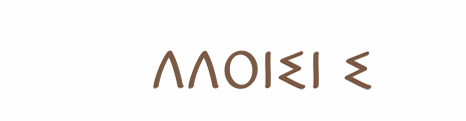ⴷⴷⵔⵏⵉⵏ ⵉ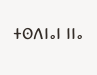ⵜⵙⴷⵏⴰⵏ ⵏⵏⴰ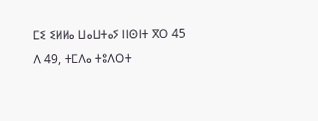ⵎⵉ ⵉⵍⵍⴰ ⵡⴰⵡⵜⴰⵢ ⵏⵏⵙⵏⵜ ⴳⵔ 45 ⴷ 49, ⵜⵎⴷⴰ ⵜⵓⴷⵔⵜ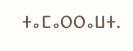ⵜⴰⵎⴰⵔⵔⴰⵡⵜ.